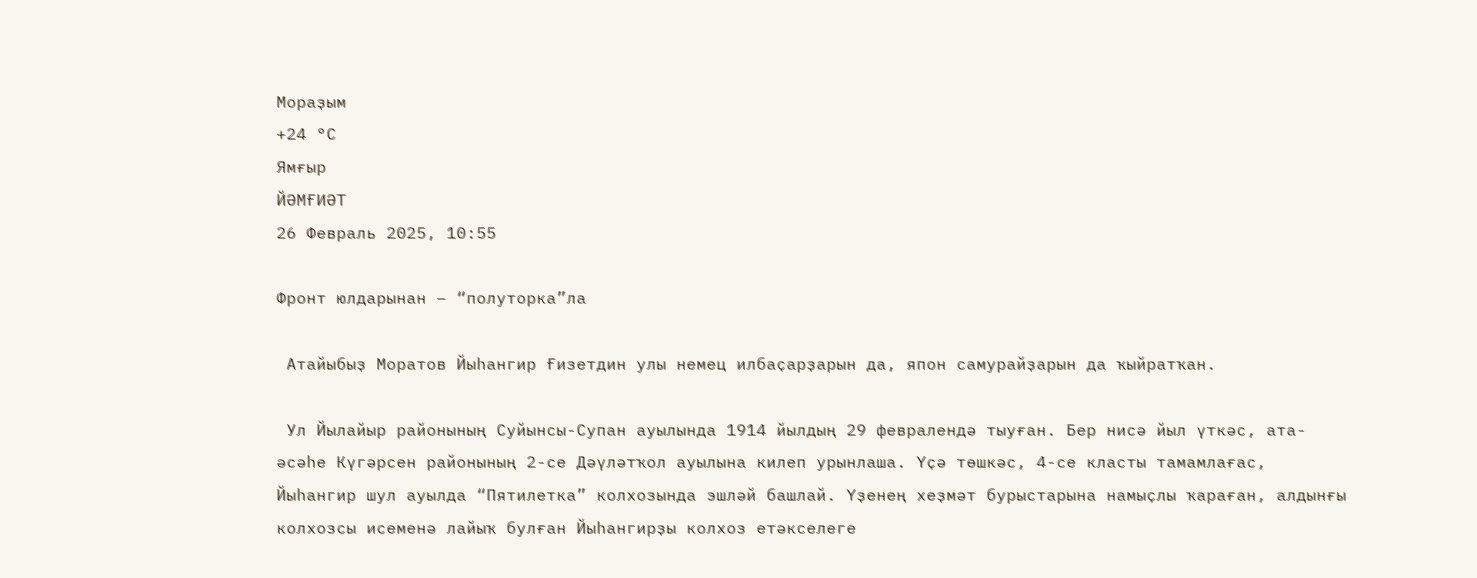Мораҙым
+24 °С
Ямғыр
ЙӘМҒИӘТ
26 Февраль 2025, 10:55

Фронт юлдарынан – “полуторка”ла

 Атайыбыҙ Моратов Йыһангир Ғизетдин улы немец илбаҫарҙарын да, япон самурайҙарын да ҡыйратҡан.

 Ул Йылайыр районының Суйынсы-Супан ауылында 1914 йылдың 29 февралендә тыуған. Бер нисә йыл үткәс, ата-әсәһе Күгәрсен районының 2-се Дәүләтҡол ауылына килеп урынлаша. Үҫә төшкәс, 4-се класты тамамлағас, Йыһангир шул ауылда “Пятилетка” колхозында эшләй башлай. Үҙенең хеҙмәт бурыстарына намыҫлы ҡараған, алдынғы колхозсы исеменә лайыҡ булған Йыһангирҙы колхоз етәкселеге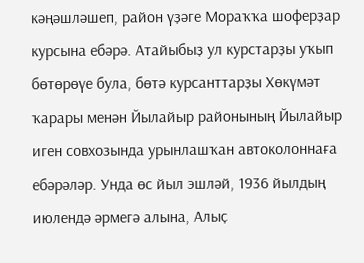кәңәшләшеп, район үҙәге Мораҡҡа шоферҙар курсына ебәрә. Атайыбыҙ ул курстарҙы уҡып бөтөрөүе була, бөтә курсанттарҙы Хөкүмәт ҡарары менән Йылайыр районының Йылайыр иген совхозында урынлашҡан автоколоннаға ебәрәләр. Унда өс йыл эшләй, 1936 йылдың июлендә әрмегә алына, Алыҫ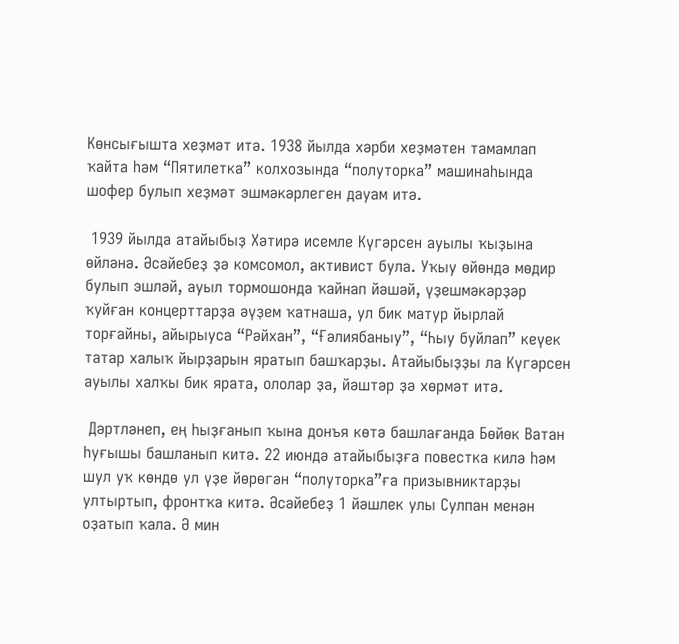Көнсығышта хеҙмәт итә. 1938 йылда хәрби хеҙмәтен тамамлап ҡайта һәм “Пятилетка” колхозында “полуторка” машинаһында шофер булып хеҙмәт эшмәкәрлеген дауам итә.

 1939 йылда атайыбыҙ Хәтирә исемле Күгәрсен ауылы ҡыҙына өйләнә. Әсәйебеҙ ҙә комсомол, активист була. Уҡыу өйөндә мөдир булып эшләй, ауыл тормошонда ҡайнап йәшәй, үҙешмәкәрҙәр ҡуйған концерттарҙа әүҙем ҡатнаша, ул бик матур йырлай торғайны, айырыуса “Рәйхан”, “Ғәлиябаныу”, “Һыу буйлап” кеүек татар халыҡ йырҙарын яратып башҡарҙы. Атайыбыҙҙы ла Күгәрсен ауылы халҡы бик ярата, ололар ҙа, йәштәр ҙә хөрмәт итә.

 Дәртләнеп, ең һыҙғанып ҡына донъя көтә башлағанда Бөйөк Ватан һуғышы башланып китә. 22 июндә атайыбыҙға повестка килә һәм шул уҡ көндө ул үҙе йөрөгән “полуторка”ға призывниктарҙы ултыртып, фронтҡа китә. Әсәйебеҙ 1 йәшлек улы Сулпан менән оҙатып ҡала. Ә мин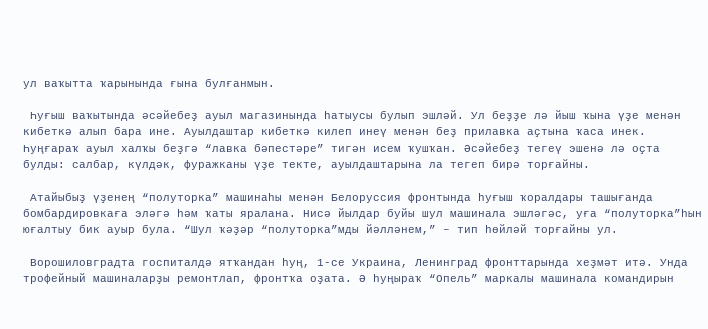ул ваҡытта ҡарынында ғына булғанмын.

 Һуғыш ваҡытында әсәйебеҙ ауыл магазинында һатыусы булып эшләй. Ул беҙҙе лә йыш ҡына үҙе менән кибеткә алып бара ине. Ауылдаштар кибеткә килеп инеү менән беҙ прилавка аҫтына ҡаса инек. Һуңғараҡ ауыл халҡы беҙгә “лавка бәпестәре” тигән исем ҡушҡан. Әсәйебеҙ тегеү эшенә лә оҫта булды: салбар, күлдәк, фуражканы үҙе текте, ауылдаштарына ла тегеп бирә торғайны.

 Атайыбыҙ үҙенең “полуторка” машинаһы менән Белоруссия фронтында һуғыш ҡоралдары ташығанда бомбардировкаға эләгә һәм ҡаты яралана. Нисә йылдар буйы шул машинала эшләгәс, уға “полуторка”һын юғалтыу бик ауыр була. “Шул ҡәҙәр “полуторка”мды йәлләнем,” – тип һөйләй торғайны ул.

 Ворошиловградта госпиталдә ятҡандан һуң, 1-се Украина, Ленинград фронттарында хеҙмәт итә. Унда трофейный машиналарҙы ремонтлап, фронтҡа оҙата. Ә һуңыраҡ “Опель” маркалы машинала командирын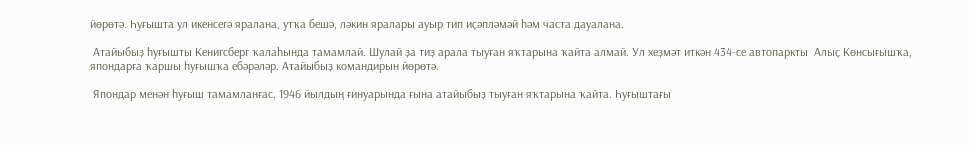йөрөтә. Һуғышта ул икенсегә яралана, утҡа бешә, ләкин яралары ауыр тип иҫәпләмәй һәм часта дауалана.

 Атайыбыҙ һуғышты Кенигсберг ҡалаһында тамамлай. Шулай ҙа тиҙ арала тыуған яҡтарына ҡайта алмай. Ул хеҙмәт иткән 434-се автопаркты  Алыҫ Көнсығышҡа, япондарға ҡаршы һуғышҡа ебәрәләр. Атайыбыҙ командирын йөрөтә.

 Япондар менән һуғыш тамамланғас, 1946 йылдың ғинуарында ғына атайыбыҙ тыуған яҡтарына ҡайта. Һуғыштағы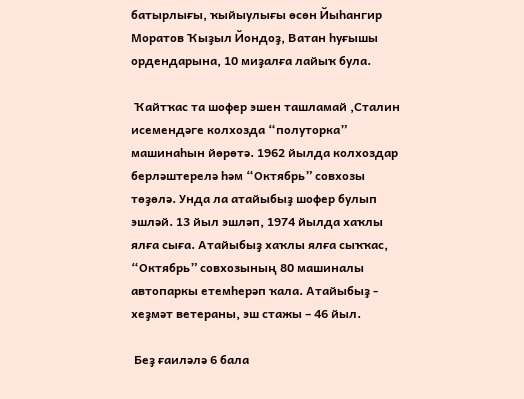батырлығы, ҡыйыулығы өсөн Йыһангир Моратов Ҡыҙыл Йондоҙ, Ватан һуғышы ордендарына, 10 миҙалға лайыҡ була.

 Ҡайтҡас та шофер эшен ташламай ,Сталин исемендәге колхозда “полуторка” машинаһын йөрөтә. 1962 йылда колхоздар берләштерелә һәм “Октябрь” совхозы төҙөлә. Унда ла атайыбыҙ шофер булып эшләй. 13 йыл эшләп, 1974 йылда хаҡлы ялға сыға. Атайыбыҙ хаҡлы ялға сыҡҡас, “Октябрь” совхозының 80 машиналы автопаркы етемһерәп ҡала. Атайыбыҙ - хеҙмәт ветераны, эш стажы – 46 йыл.

 Беҙ ғаиләлә 6 бала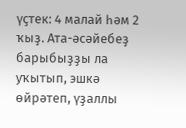үҫтек: 4 малай һәм 2 ҡыҙ. Ата-әсәйебеҙ барыбыҙҙы ла уҡытып, эшкә өйрәтеп, үҙаллы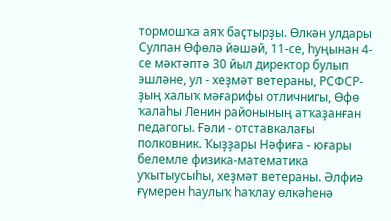тормошҡа аяҡ баҫтырҙы. Өлкән улдары Сулпан Өфөлә йәшәй, 11-се, һуңынан 4-се мәктәптә 30 йыл директор булып эшләне, ул - хеҙмәт ветераны, РСФСР-ҙың халыҡ мәғарифы отличнигы, Өфө ҡалаһы Ленин районының атҡаҙанған педагогы. Ғәли - отставкалағы полковник. Ҡыҙҙары Нәфиға - юғары белемле физика-математика уҡытыусыһы, хеҙмәт ветераны. Әлфиә ғүмерен һаулыҡ һаҡлау өлкәһенә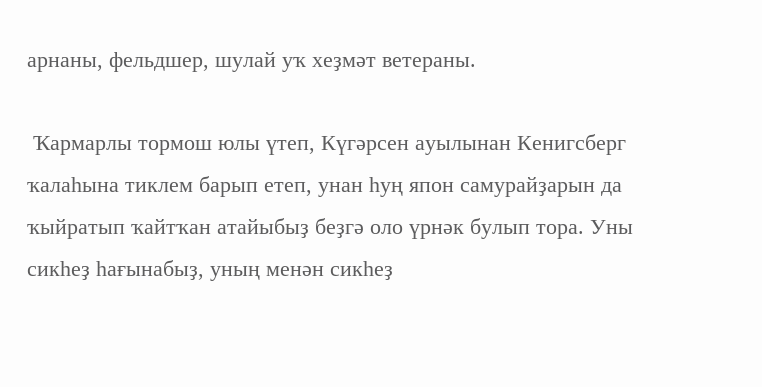арнаны, фельдшер, шулай уҡ хеҙмәт ветераны.

 Ҡармарлы тормош юлы үтеп, Күгәрсен ауылынан Кенигсберг ҡалаһына тиклем барып етеп, унан һуң япон самурайҙарын да ҡыйратып ҡайтҡан атайыбыҙ беҙгә оло үрнәк булып тора. Уны сикһеҙ һағынабыҙ, уның менән сикһеҙ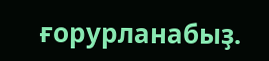ғорурланабыҙ.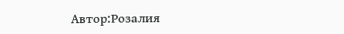Автор:Розалия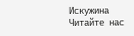Искужина
Читайте нас